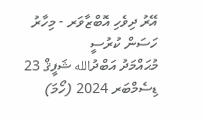އޭރު ދިވެހި އޮބްޒާވަރ - މިހާރު ހަސަން ކުރުސީ
މުޙައްމަދު އަބްދުالله ޝަފީޤް 23 ޑިސެމްބަރ 2024 (ހޯމަ)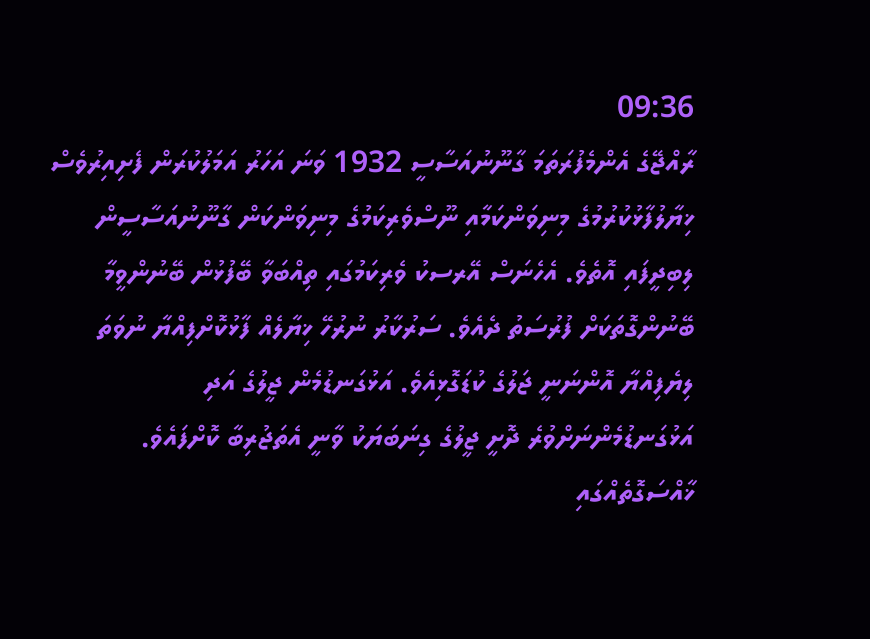09:36
ރާއްޖޭގެ އެންމެފުރަތަމަ ގާނޫނުއަސާސީ 1932 ވަނަ އަހަރު އަމަލުކުރަން ފެށިއިރުވެސް ޚިޔާލުފާޅުކުރުމުގެ މިނިވަންކަމާއި ނޫސްވެރިކަމުގެ މިނިވަންކަން ގާނޫނުއަސާސީން ލިބިދީފައި އޮތެވެ. އެހެނަސް އޭރސކު ވެރިކަމުގައި ތިއްބަވާ ބޭފުޅުން ބޭނުންވީމާ ބޭނުންގޮތަކަށް ފުރުސަތު ދެއެވެ. ސަރުކާރު ނުރުހޭ ޚިޔާލެއް ފާޅުކޮށްފިއްޔާ ނުވަތަ ލިޔެފިއްޔާ އޮންނަނީ ޖަލުގެ ކުޑަގޮޅިއެވެ. އަޅުގަނޑުމެން ޖީލުގެ އަދި އަޅުގަނޑުމެންނަށްވުރެ ދޮށީ ޖީލުގެ ގިނަބަޔަކު ވާނީ އެތަޖުރިބާ ކޮށްފައެވެ. ޚާއްސަގޮތެއްގައި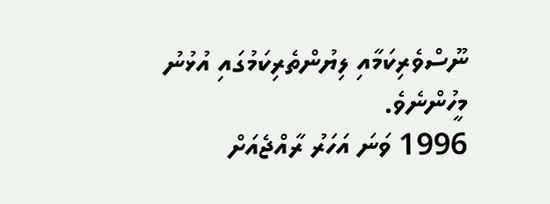ނޫސްވެރިކަމާއި ލިޔުންތެރިކަމުގައި އުޅުނު މީހުންނެވެ.
1996 ވަނަ އަހަރު ރާއްޖެއަށް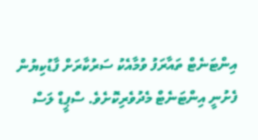އިންޓަނެޓް ތައާރަފު ވުމާއެކު ސަރުކާރަށް ފާޑުކިޔުން ފެށުނީ އިންޓަނެޓް މެދުވެރިކޮށެވެ. ސްޕީޑް ލަސް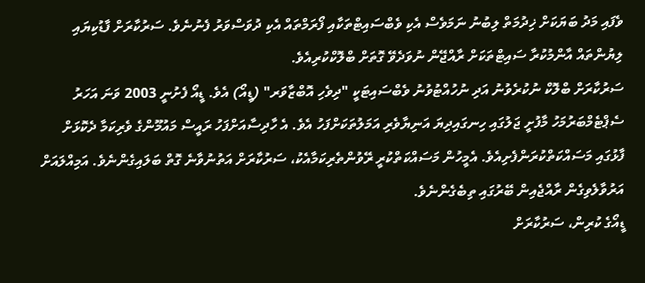ވެފައި މަދު ބަޔަކަށް ޚިދުމަތް ލިބުނު ނަމަވެސް އެކި ވެބްސައިޓްތަކާއި ފޯރަމްތައް އެކި ދުވަސްވަރު ފެނުނެވެ. ސަރުކާރަށް ފާޑުކިޔައި ލިޔުންތައް އާންމުކުރާ ސައިޓްތަކަށް ރާއްޖޭން ނުވަދެވޭ ގޮތަށް ބްލޮކްކުރިއެވެ.
ސަރުކާރަށް ބްލޮކް ނުކުރެވުނު އަދި ނުހުއްޓުވުނު ވެބްސައިޓަކީ "ދިވެހި އޮބްޒާވަރ" (ޑީއޯ) އެވެ. ޑީއޯ ފެށުނީ 2003 ވަނަ އަހަރު ސެޕްޓެމްބަރުމަހު މާފުށީ ޖަލުގައި ހިނގައިދިޔަ އަނިޔާވެރި އަމަލުތަކަށްފަހު އެވެ. އެ ހާދިސާއަށްފަހު ރައީސް މައުމޫންގެ ވެރިކަމާ ދެކޮޅަށް ފާޅުގައި މަސައްކަތްކުރަންފެށިއެވެ. އެމީހުން މަސައްކަތްކުރީ ރޭވުންތެރިކަމާއެކު، ސަރުކާރަށް އަތުނުވާނެ ގޮތް ބަލައިގެންނެވެ. އަމިއްލައަށް އަރުވާލެވިގެން ރާއްޖެއިން ބޭރުގައި ތިބެގެންނެވެ.
ޑީއޯގެ ކުރިން، ސަރުކާރަށް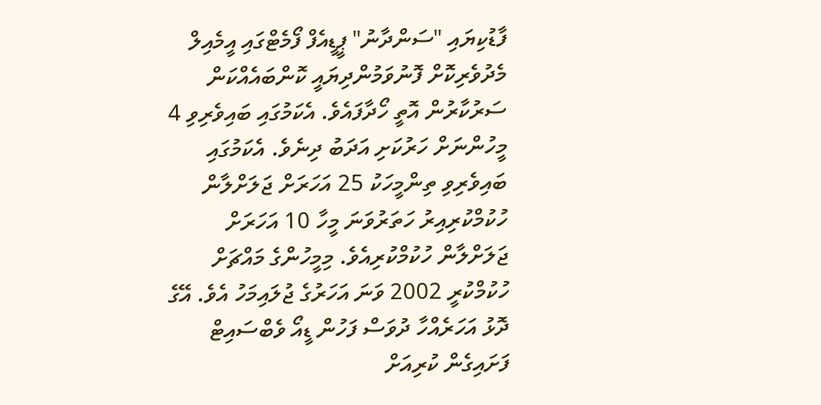ފާޑުކިޔައި "ސަންދާނު" ޕީޑީއެފް ފޯމެޓްގައި އީމެއިލް މެދުވެރިކޮށް ފޮނުވަމުންދިޔައީ ކޮންބައެއްކަން ސަރުކާރުން އޮތީ ހޯދާފައެވެ. އެކަމުގައި ބައިވެރިވި 4 މީހުންނަށް ހަރުކަށި އަދަބު ދިނެވެ. އެކަމުގައި ބައިވެރިވި ތިންމީހަކު 25 އަހަރަށް ޖަލަށްލާން ހުކުމްކުރިއިރު ހަތަރުވަނަ މީހާ 10 އަހަރަށް ޖަލަށްލާން ހުކުމްކުރިއެވެ. މިމީހުންގެ މައްޗަށް ހުކުމްކުރީ 2002 ވަނަ އަހަރުގެ ޖުލައިމަހު އެވެ. އޭގެ ދޮޅު އަހަރެއްހާ ދުވަސް ފަހުން ޑީއޯ ވެބްސައިޓް ފަށައިގެން ކުރިއަށް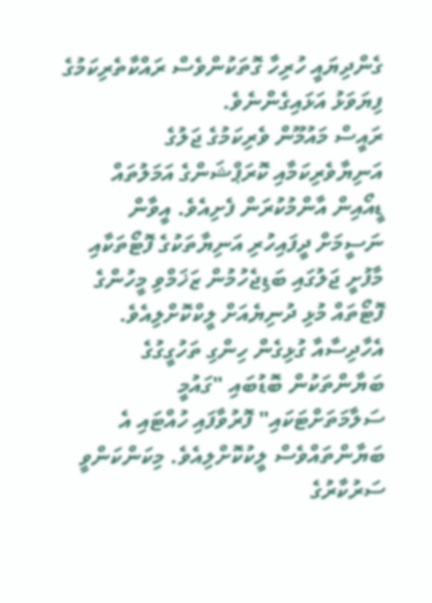ގެންދިޔައީ ހުރިހާ ގޮތަކުންވެސް ރައްކާތެރިކަމުގެ ފިޔަވަޅު އަޅައިގެންނެވެ.
ރައީސް މައުމޫން ވެރިކަމުގެ ޖަލުގެ އަނިޔާވެރިކަމާއި ކޮރަޕްޝަންގެ އަމަލުތައް ޑީއޯއިން އާންމުކުރަން ފެށިއެވެ. އީވާން ނަސީމަށް ދީފައިހުރި އަނިޔާތަކުގެ ފޮޓޯތަކާއި މާފުށީ ޖަލުގައި ބަޑިޖެހުމުން ޒަޚަމްވި މީހުންގެ ފޮޓޯތައް މުޅި ދުނިޔެއަށް ލީކްކޮށްލިއެވެ. އެހާދިސާއާ ގުޅިގެން ހިންގި ތަހުގީގުގެ ބަޔާންތަކުން ބޮޑުބައި "ގައުމީ ސަލާމަތަށްޓަކައި" ފޮރުވާފައި ހުއްޓައި އެ ބަޔާންތައްވެސް ލީކުކޮށްލިއެވެ. މިކަންކަންވީ ސަރުކާރުގެ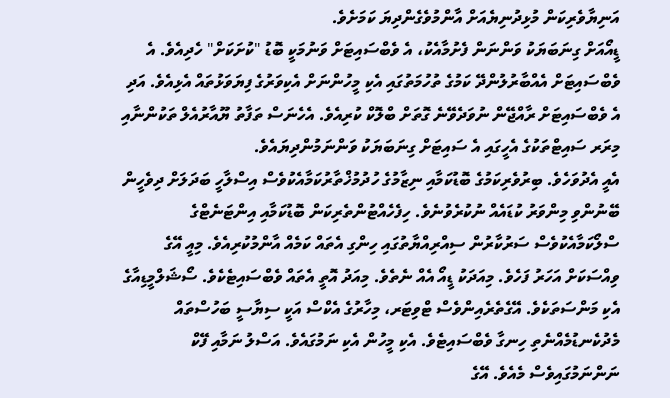އަނިޔާވެރިކަން މުޅިދުނިޔެއަށް އާންމުވެގެންދިޔަ ކަމަށެވެ.
ޑީއޯއަށް ގިނަބަޔަކު ވަންނަން ފެށުމާއެކު، އެ ވެބްސައިޓަށް ވަނުމަކީ ބޮޑު "ކުށަކަށް" ހެދިއެވެ. އެ ވެބްސައިޓަށް އެއްބާރުލުންދޭ ކަމުގެ ތުހުމަތުގައި އެކި މީހުންނަށް އެކިވަރުގެ ފިޔަވަޅުތައް އެޅިއެވެ. އަދި އެ ވެބްސައިޓަށް ރާއްޖޭން ނުވަދެވޭނެ ގޮތަށް ބްލޮކް ކުރިއެވެ. އެހެނަސް ތަފާތު ޔޫއާރުއެލް ތަކުންނާއި މިރަރ ސައިޓްތަކުގެ އެހީގައި އެ ސައިޓަށް ގިނަބަޔަކު ވަންނަމުންދިޔައެވެ.
އެއީ އެދުވަހެވެ. ބިރުވެރިކަމުގެ ބޮޑުކަމާއި ނިޒާމުގެ ހުދުމުޚްތާރުކަމާއެކުވެސް އިސްލާހީ ބަދަލަށް ދިވެހީން ބޭނުންވި މިންވަރު ކުޑައެއް ނުކުރެވުނެވެ. ހިފެހެއްޓުންތެރިކަން ބޮޑުކަމާއި އިންޓަނެޓްގެ ސްލޯކަމާއެކުވެސް ސަރުކާރުން ސިއްރިއްޔާތުގައި ހިންގި އެތައް ކަމެއް އާންމުކުރިއެވެ. މިއީ އޭގެ ވިއްސަކަށް އަހަރު ފަހެވެ. މިއަދަކު ޑީއޯ އެއް ނެތެވެ. މިއަދު އޮތީ އެތައް ވެބްސައިޓެކެވެ. ސޯޝަލްމީޑިއާގެ އެކި މަންސަތަކެވެ. އޭގެތެރެއިންވެސް ޓްވިޓަރ، މިހާރުގެ އެކްސް އަކީ ސިޔާސީ ބަހުސްތައް މެދުކެނޑުމެއްނެތި ހިނގާ ވެބްސައިޓެވެ. އެކި މީހުން އެކި ނަމުގައެވެ. އަސްލު ނަމާއި ފޭކް ނަންނަމުގައިވެސް މެއެވެ. އޭގެ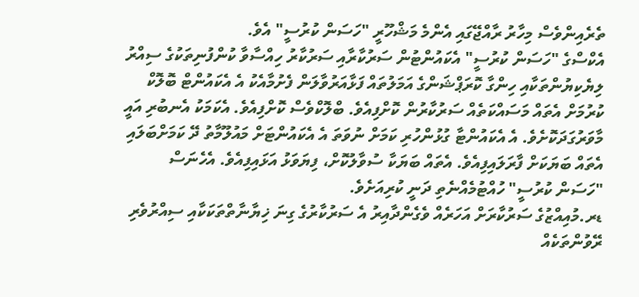ތެރެއިންވެސް މިހާރު ރާއްޖޭގައި އެންމެ މަޝްހޫރީ "ހަސަން ކުރުސީ" އެވެ.
އެކްސްގެ "ހަސަން ކުރުސީ" އެކައުންޓުން ސަރުކާރާއި ސަރުކާރު ހިއްސާވާ ކުންފުނިތަކުގެ ސިއްރު ލިޔެކިޔުންތަކާއި ހިންގާ ކޮރަޕްޝަންގެ އަމަލުތައް ފަޅާއަރުވާލަން ފެށުމާއެކު އެ އެކައުންޓް ބޮލޮކް ކުރުމަށް އެތައް މަސައްކަތެއް ސަރުކާރުން ކޮށްފިއެވެ. ބްލޮކްވެސް ކޮށްފިއެވެ. އެކަމަކު އެނބުރި އައީ މާވަރުގަދަކޮށެވެ. އެ އެކައުންޓާ ގުޅުންހުރި ކަމަށް ނުވަތަ އެ އެކައުންޓަށް މައުލޫމާތު ދޭ ކަމަށްބަލައި އެތައް ބަޔަކަށް ފާރަލައިފިއެވެ. އެތައް ބަޔަކާ ސުވާލުކޮށް، ފިޔަވަޅު އަޅައިފިއެވެ. އެހެނަސް "ހަސަން ކުރުސީ" ހުއްޓުމެއްނެތި ދަނީ ކުރިއަށެވެ.
ޑރ.މުއިއްޒުގެ ސަރުކާރަށް އަހަރެއް ވެގެންދާއިރު އެ ސަރުކާރުގެ ގިނަ ޚިޔާނާތްތަކަކާއި ސިއްރުވެރި ރޭވުންތަކެއް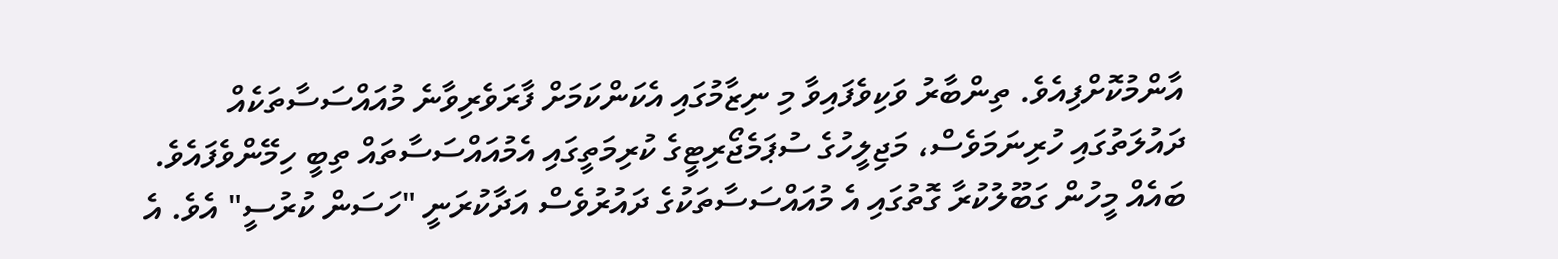އާންމުކޮށްފިއެވެ. ތިންބާރު ވަކިވެފައިވާ މި ނިޒާމުގައި އެކަންކަމަށް ފާރަވެރިވާނެ މުއައްސަސާތަކެއް ދައުލަތުގައި ހުރިނަމަވެސް، މަޖިލީހުގެ ސުޕަމެޖޯރިޓީގެ ކުރިމަތީގައި އެމުއައްސަސާތައް ތިބީ ހިމޭންވެފައެވެ. ބައެއް މީހުން ގަބޫލުކުރާ ގޮތުގައި އެ މުއައްސަސާތަކުގެ ދައުރުވެސް އަދާކުރަނީ "ހަސަން ކުރުސީ" އެވެ. އެ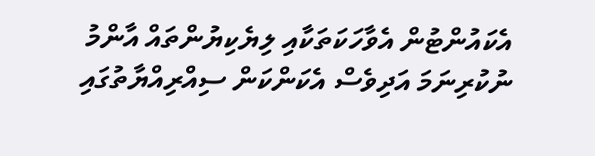އެކައުންޓުން އެވާހަކަތަކާއި ލިޔެކިޔުންތައް އާންމު ނުކުރިނަމަ އަދިވެސް އެކަންކަން ސިއްރިއްޔާތުގައި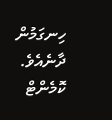ހިނގަމުން ދާނެއެވެ.
ކޮމެންޓް